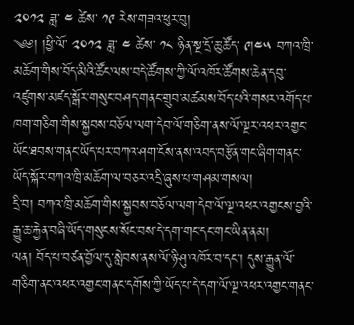༢༠༡༢ ཟླ་ ༤ ཚེས་ ༡༩ རེས་གཟའ་ཕུར་བུ།
༄༅། །ཕྱི་ལོ་ ༢༠༡༢ ཟླ་ ༤ ཚེས་ ༡༨ ཉིན་སྔ་དྲོ་ཆུ་ཚོད་ ༩།༤༥ བཀའ་ཁྲི་མཆོག་གིས་བོད་མིའི་ཚོང་ལས་བདེ་ཚོགས་ཀྱི་ལོ་འཁོར་ཚོགས་ཆེན་དབུ་འཛུགས་མཛད་སྒོར་གསུང་བཤད་གནང་གྲུབ་མཚམས་བོད་པའི་གསར་འགོད་པ་ཁག་གཅིག་གིས་སྐྱབས་བཅོལ་ལག་དེབ་ལོ་གཅིག་ནས་ལོ་ལྔར་འཕར་འགྱང་ཡོང་ཐབས་གནང་ཡོད་པར་བཀའ་ཤག་ངོས་ནས་འབད་བརྩོན་གང་ཞིག་གནང་ཡོད་སྐོར་བཀའ་ཁྲི་མཆོག་ལ་བཅར་འདྲི་ཞུས་པ་གཤམ་གསལ།
དྲི་བ། བཀའ་ཁྲི་མཆོག་གིས་སྐྱབས་བཅོལ་ལག་དེབ་ལོ་ལྔ་འཕར་འགྱངས་བྱའི་རྒྱུ་ཆ་རྐྱེན་བཞི་ཡོད་གསུངས་སོང་བས་དེ་དག་གང་དང་གང་ཡིན་ནམ།
ལན། བོད་པ་བཙན་བྱོལ་དུ་སླེབས་ནས་ལོ་ཉི་ཤུ་འཁོར་བ་དང་། དུས་རྒྱུན་ལོ་གཅིག་ནང་འཕར་འགྱང་གནང་དགོས་ཀྱི་ཡོད་པ་དེ་དག་ལོ་ལྔ་འཕར་འགྱང་གནང་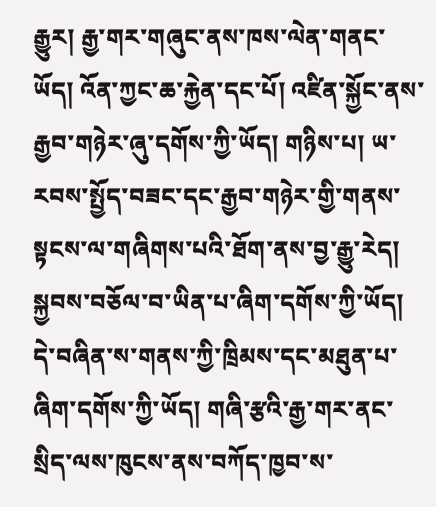རྒྱུར། རྒྱ་གར་གཞུང་ནས་ཁས་ལེན་གནང་ཡོད། འོན་ཀྱང་ཆ་རྐྱེན་དང་པོ། འཛིན་སྐྱོང་ནས་རྒྱབ་གཉེར་ཞུ་དགོས་ཀྱི་ཡོད། གཉིས་པ། ཡ་རབས་སྤྱོད་བཟང་དང་རྒྱབ་གཉེར་གྱི་གནས་སྟངས་ལ་གཞིགས་པའི་ཐོག་ནས་བྱ་རྒྱུ་རེད། སྐྱབས་བཅོལ་བ་ཡིན་པ་ཞིག་དགོས་ཀྱི་ཡོད། དེ་བཞིན་ས་གནས་ཀྱི་ཁྲིམས་དང་མཐུན་པ་ཞིག་དགོས་ཀྱི་ཡོད། གཞི་རྩའི་རྒྱ་གར་ནང་སྲིད་ལས་ཁུངས་ནས་བཀོད་ཁྱབ་ས་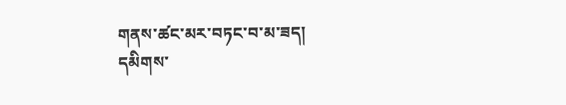གནས་ཚང་མར་བཏང་བ་མ་ཟད། དམིགས་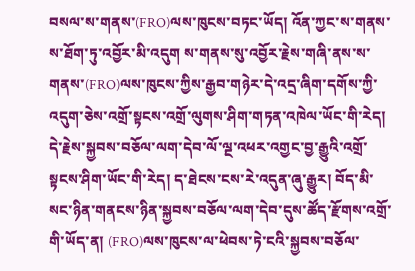བསལ་ས་གནས་(FRO)ལས་ཁུངས་བཏང་ཡོད། འོན་ཀྱང་ས་གནས་ས་ཐོག་ཏུ་འབྱོར་མི་འདུག ས་གནས་སུ་འབྱོར་རྗེས་གཞི་ནས་ས་གནས་(FRO)ལས་ཁུངས་ཀྱིས་རྒྱབ་གཉེར་དེ་འདྲ་ཞིག་དགོས་ཀྱི་འདུག་ཅེས་འགྲོ་སྟངས་འགྲོ་ལུགས་ཤིག་གཏན་འཁེལ་ཡོང་གི་རེད། དེ་རྗེས་སྐྱབས་བཅོལ་ལག་དེབ་ལོ་ལྔ་འཕར་འགྱང་བྱ་རྒྱུའི་འགྲོ་སྟངས་ཤིག་ཡོང་གི་རེད། ད་ཐེངས་ངས་རེ་འདུན་ཞུ་རྒྱུར། བོད་མི་སང་ཉིན་གནངས་ཉིན་སྐྱབས་བཅོལ་ལག་དེབ་དུས་ཚོད་རྫོགས་འགྲོ་གི་ཡོད་ན། (FRO)ལས་ཁུངས་ལ་ཕེབས་ཏེ་ངའི་སྐྱབས་བཅོལ་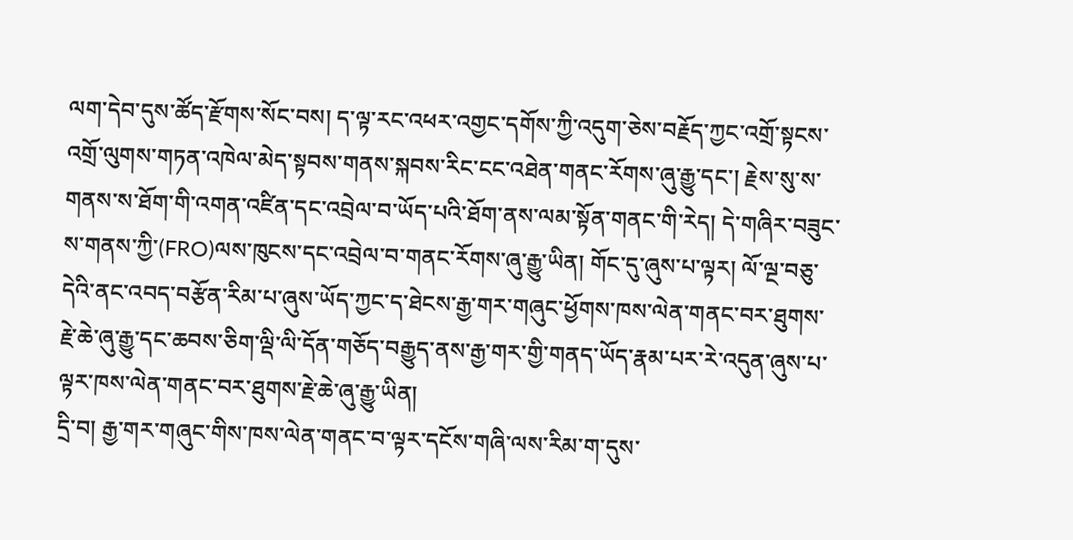ལག་དེབ་དུས་ཚོད་རྫོགས་སོང་བས། ད་ལྟ་རང་འཕར་འགྱང་དགོས་ཀྱི་འདུག་ཅེས་བརྗོད་ཀྱང་འགྲོ་སྟངས་འགྲོ་ལུགས་གཏན་འཁེལ་མེད་སྟབས་གནས་སྐབས་རིང་ངང་འཐེན་གནང་རོགས་ཞུ་རྒྱུ་དང་། རྗེས་སུ་ས་གནས་ས་ཐོག་གི་འགན་འཛིན་དང་འབྲེལ་བ་ཡོད་པའི་ཐོག་ནས་ལམ་སྟོན་གནང་གི་རེད། དེ་གཞིར་བཟུང་ས་གནས་ཀྱི་(FRO)ལས་ཁུངས་དང་འབྲེལ་བ་གནང་རོགས་ཞུ་རྒྱུ་ཡིན། གོང་དུ་ཞུས་པ་ལྟར། ལོ་ལྔ་བཅུ་དེའི་ནང་འབད་བརྩོན་རིམ་པ་ཞུས་ཡོད་ཀྱང་ད་ཐེངས་རྒྱ་གར་གཞུང་ཕྱོགས་ཁས་ལེན་གནང་བར་ཐུགས་རྗེ་ཆེ་ཞུ་རྒྱུ་དང་ཆབས་ཅིག་ལྡི་ལི་དོན་གཅོད་བརྒྱུད་ནས་རྒྱ་གར་གྱི་གནད་ཡོད་རྣམ་པར་རེ་འདུན་ཞུས་པ་ལྟར་ཁས་ལེན་གནང་བར་ཐུགས་རྗེ་ཆེ་ཞུ་རྒྱུ་ཡིན།
དྲི་བ། རྒྱ་གར་གཞུང་གིས་ཁས་ལེན་གནང་བ་ལྟར་དངོས་གཞི་ལས་རིམ་ག་དུས་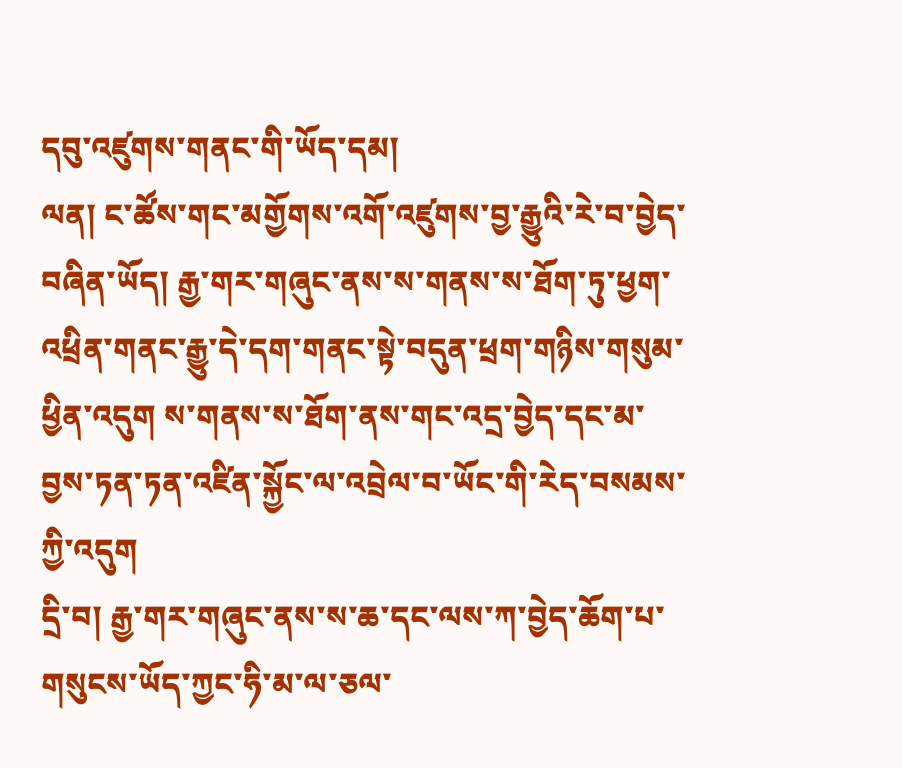དབུ་འཛུགས་གནང་གི་ཡོད་དམ།
ལན། ང་ཚོས་གང་མགྱོགས་འགོ་འཛུགས་བྱ་རྒྱུའི་རེ་བ་བྱེད་བཞིན་ཡོད། རྒྱ་གར་གཞུང་ནས་ས་གནས་ས་ཐོག་ཏུ་ཕྱག་འཕྲིན་གནང་རྒྱུ་དེ་དག་གནང་སྟེ་བདུན་ཕྲག་གཉིས་གསུམ་ཕྱིན་འདུག ས་གནས་ས་ཐོག་ནས་གང་འདྲ་བྱེད་དང་མ་བྱས་ཏན་ཏན་འཛིན་སྐྱོང་ལ་འབྲེལ་བ་ཡོང་གི་རེད་བསམས་ཀྱི་འདུག
དྲི་བ། རྒྱ་གར་གཞུང་ནས་ས་ཆ་དང་ལས་ཀ་བྱེད་ཆོག་པ་གསུངས་ཡོད་ཀྱང་ཧི་མ་ལ་ཅལ་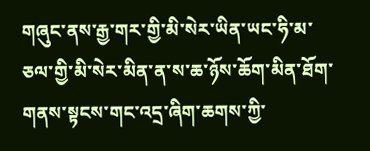གཞུང་ནས་རྒྱ་གར་གྱི་མི་སེར་ཡིན་ཡང་ཧི་མ་ཅལ་གྱི་མི་སེར་མིན་ན་ས་ཆ་ཉོས་ཆོག་མིན་ཐོག་གནས་སྟངས་གང་འདྲ་ཞིག་ཆགས་ཀྱི་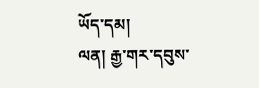ཡོད་དམ།
ལན། རྒྱ་གར་དབུས་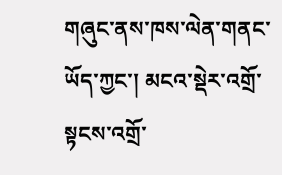གཞུང་ནས་ཁས་ལེན་གནང་ཡོད་ཀྱང་། མངའ་སྡེར་འགྲོ་སྟངས་འགྲོ་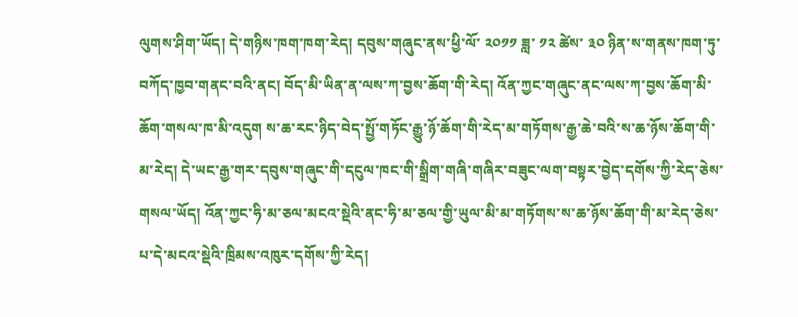ལུགས་ཤིག་ཡོད། དེ་གཉིས་ཁག་ཁག་རེད། དབུས་གཞུང་ནས་ཕྱི་ལོ་ ༢༠༡༡ ཟླ་ ༡༢ ཚེས་ ༣༠ ཉིན་ས་གནས་ཁག་ཏུ་བཀོད་ཁྱབ་གནང་བའི་ནང། བོད་མི་ཡིན་ན་ལས་ཀ་བྱས་ཆོག་གི་རེད། འོན་ཀྱང་གཞུང་ནང་ལས་ཀ་བྱས་ཆོག་མི་ཆོག་གསལ་ཁ་མི་འདུག ས་ཆ་རང་ཉིད་བེད་སྤྱོ་གཏོང་རྒྱུ་ཉོ་ཆོག་གི་རེད་མ་གཏོགས་རྒྱ་ཆེ་བའི་ས་ཆ་ཉོས་ཆོག་གི་མ་རེད། དེ་ཡང་རྒྱ་གར་དབུས་གཞུང་གི་དངུལ་ཁང་གི་སྒྲིག་གཞི་གཞིར་བཟུང་ལག་བསྟར་བྱེད་དགོས་ཀྱི་རེད་ཅེས་གསལ་ཡོད། འོན་ཀྱང་ཧི་མ་ཅལ་མངའ་སྡེའི་ནང་ཧི་མ་ཅལ་གྱི་ཡུལ་མི་མ་གཏོགས་ས་ཆ་ཉོས་ཆོག་གི་མ་རེད་ཅེས་པ་དེ་མངའ་སྡེའི་ཁྲིམས་འཁུར་དགོས་ཀྱི་རེད།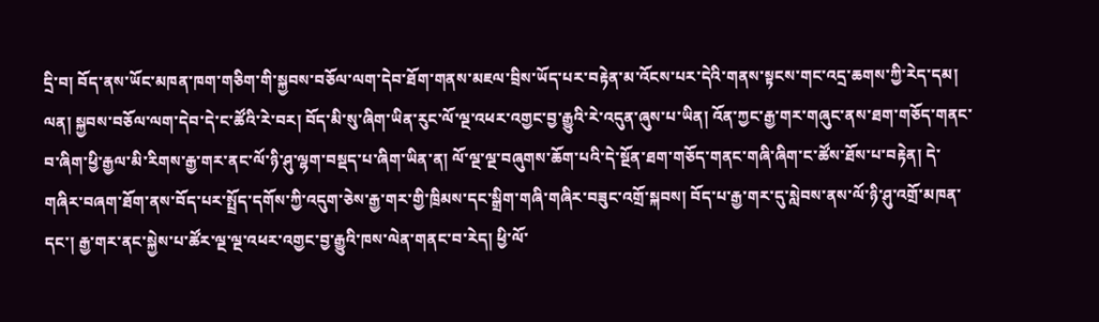དྲི་བ། བོད་ནས་ཡོང་མཁན་ཁག་གཅིག་གི་སྐྱབས་བཅོལ་ལག་དེབ་ཐོག་གནས་མཇལ་བྲིས་ཡོད་པར་བརྟེན་མ་འོངས་པར་དེའི་གནས་སྟངས་གང་འདྲ་ཆགས་ཀྱི་རེད་དམ།
ལན། སྐྱབས་བཅོལ་ལག་དེབ་དེ་ང་ཚོའི་རེ་བར། བོད་མི་སུ་ཞིག་ཡིན་རུང་ལོ་ལྔ་འཕར་འགྱང་བྱ་རྒྱུའི་རེ་འདུན་ཞུས་པ་ཡིན། འོན་ཀྱང་རྒྱ་གར་གཞུང་ནས་ཐག་གཅོད་གནང་བ་ཞིག་ཕྱི་རྒྱལ་མི་རིགས་རྒྱ་གར་ནང་ལོ་ཉི་ཤུ་ལྷག་བསྡད་པ་ཞིག་ཡིན་ན། ལོ་ལྔ་ལྔ་བཞུགས་ཆོག་པའི་དེ་སྔོན་ཐག་གཅོད་གནང་གཞི་ཞིག་ང་ཚོས་ཐོས་པ་བརྟེན། དེ་གཞིར་བཞག་ཐོག་ནས་བོད་པར་སྤྲོད་དགོས་ཀྱི་འདུག་ཅེས་རྒྱ་གར་གྱི་ཁྲིམས་དང་སྒྲིག་གཞི་གཞིར་བཟུང་འགྲོ་སྐབས། བོད་པ་རྒྱ་གར་དུ་སླེབས་ནས་ལོ་ཉི་ཤུ་འགྲོ་མཁན་དང་། རྒྱ་གར་ནང་སྐྱེས་པ་ཚོར་ལྔ་ལྔ་འཕར་འགྱང་བྱ་རྒྱུའི་ཁས་ལེན་གནང་བ་རེད། ཕྱི་ལོ་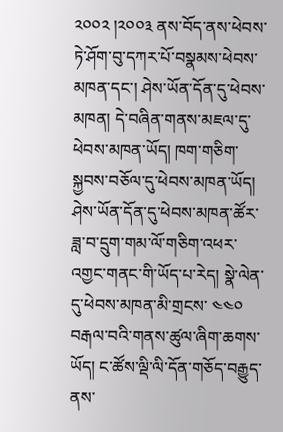༢༠༠༢ །༢༠༠༣ ནས་བོད་ནས་ཕེབས་ཏེ་ཤོག་བུ་དཀར་པོ་བསྣམས་ཕེབས་མཁན་དང་། ཤེས་ཡོན་དོན་དུ་ཕེབས་མཁན། དེ་བཞིན་གནས་མཇལ་དུ་ཕེབས་མཁན་ཡོད། ཁག་གཅིག་སྐྱབས་བཅོལ་དུ་ཕེབས་མཁན་ཡོད། ཤེས་ཡོན་དོན་དུ་ཕེབས་མཁན་ཚོར་ཟླ་བ་དྲུག་གམ་ལོ་གཅིག་འཕར་འགྱང་གནང་གི་ཡོད་པ་རེད། སྣེ་ལེན་དུ་ཕེབས་མཁན་མི་གྲངས་ ༤༤༠ བརྒལ་བའི་གནས་ཚུལ་ཞིག་ཆགས་ཡོད། ང་ཚོས་ལྡི་ལི་དོན་གཅོད་བརྒྱུད་ནས་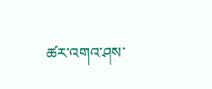ཚར་འགའ་ཤས་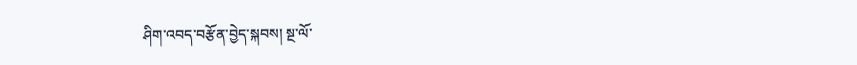ཤིག་འབད་བརྩོན་བྱེད་སྐབས། སྔ་ལོ་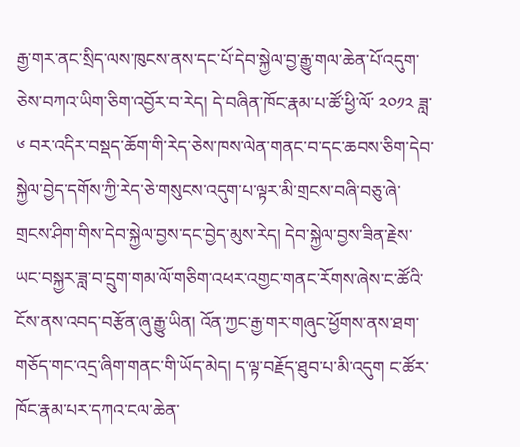རྒྱ་གར་ནང་སྲིད་ལས་ཁུངས་ནས་དང་པོ་དེབ་སྐྱེལ་བྱ་རྒྱུ་གལ་ཆེན་པོ་འདུག་ཅེས་བཀའ་ཡིག་ཅིག་འབྱོར་བ་རེད། དེ་བཞིན་ཁོང་རྣམ་པ་ཚོ་ཕྱི་ལོ་ ༢༠༡༢ ཟླ་ ༦ བར་འདིར་བསྡད་ཆོག་གི་རེད་ཅེས་ཁས་ལེན་གནང་བ་དང་ཆབས་ཅིག་དེབ་སྐྱེལ་བྱེད་དགོས་ཀྱི་རེད་ཅེ་གསུངས་འདུག་པ་ལྟར་མི་གྲངས་བཞི་བཅུ་ཞེ་གྲངས་ཤིག་གིས་དེབ་སྐྱེལ་བྱས་དང་བྱེད་མུས་རེད། དེབ་སྐྱེལ་བྱས་ཟིན་རྗེས་ཡང་བསྐྱར་ཟླ་བ་དྲུག་གམ་ལོ་གཅིག་འཕར་འགྱང་གནང་རོགས་ཞེས་ང་ཚོའི་ངོས་ནས་འབད་བརྩོན་ཞུ་རྒྱུ་ཡིན། འོན་ཀྱང་རྒྱ་གར་གཞུང་ཕྱོགས་ནས་ཐག་གཅོད་གང་འདྲ་ཞིག་གནང་གི་ཡོད་མེད། ད་ལྟ་བརྗོད་ཐུབ་པ་མི་འདུག ང་ཚོར་ཁོང་རྣམ་པར་དཀའ་ངལ་ཆེན་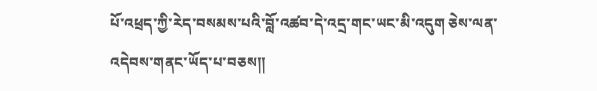པོ་འཕྲད་ཀྱི་རེད་བསམས་པའི་བློ་འཚབ་དེ་འདྲ་གང་ཡང་མི་འདུག ཅེས་ལན་འདེབས་གནང་ཡོད་པ་བཅས།།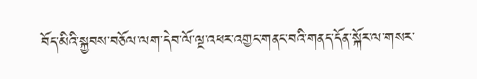བོད་མིའི་སྐྱབས་བཅོལ་ལག་དེབ་ལོ་ལྔ་འཕར་འགྱང་གནང་བའི་གནད་དོན་སྐོར་ལ་གསར་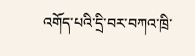འགོད་པའི་དྲི་བར་བཀའ་ཁྲི་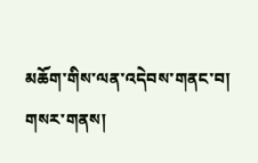མཆོག་གིས་ལན་འདེབས་གནང་བ།
གསར་གནས།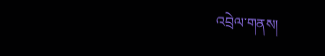འབྲེལ་གནས།